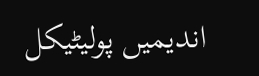اندیمیں پولیٹیکل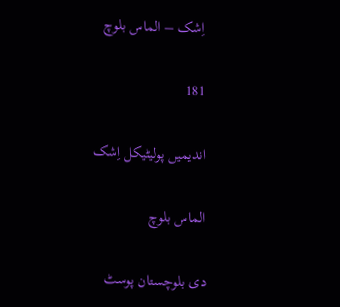اِشک – الماس بلوچ

181

اندیمیں پولیٹیکل اِشک

الماس بلوچ

دی بلوچستان پوسٹ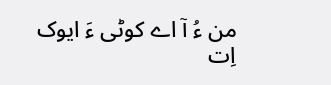من ءُ آ اے کوٹی ءَ ایوک اِت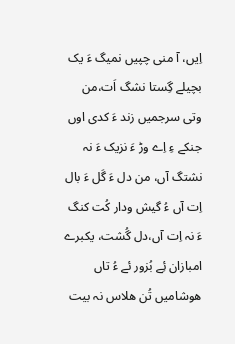اِیں، آ منی چپیں نمیگ ءَ یک بچیلے گِستا نشگ اَت،من وتی سرجمیں زند ءَ کدی اوں جنکے ءِ اِے وڑ ءَ نزیک ءَ نہ نشتگ آں، من دل ءَ گَل ءَ بال اِت آں ءُ گیش ودار کُت کنگ ءَ نہ اِت آں،دل گُشت، یکبرے امبازان ئِے بُزور ئے ءُ تاں ھوشامیں تُن ھلاس نہ بیت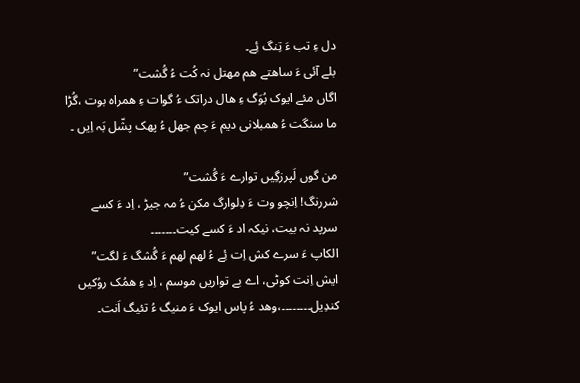دل ءِ تب ءَ تِنگ ئِے۔
بلے آئی ءَ ساھتے ھم مھتل نہ کُت ءُ گُشت”
اگاں مئے ایوک بُوَگ ءِ ھال دراتک ءُ گوات ءِ ھمراہ بوت ،گُڑا ما سنگت ءُ ھمبلانی دیم ءَ چم جھل ءُ پھک پشّل بَہ اِیں ۔

من گوں لَپرزگِیں توارے ءَ گُشت”
شررنگ! اِنچو وت ءَ دِلوارگ مکن ءُ مہ جیڑ ، اِد ءَ کسے سرپد نہ بیت، نیکہ اد ءَ کسے کیت۔۔۔۔۔۔۔
الکاپ ءَ سرے کش اِت ئِے ءُ لھم لھم ءَ گُشگ ءَ لگت”
ایش اِنت کوٹی، اے بے تواریں موسم ، اِد ءِ ھمُک روُکیں کندِیل۔۔۔۔۔۔۔۔،وھد ءُ پاس ایوک ءَ منیگ ءُ تئیگ اَنت۔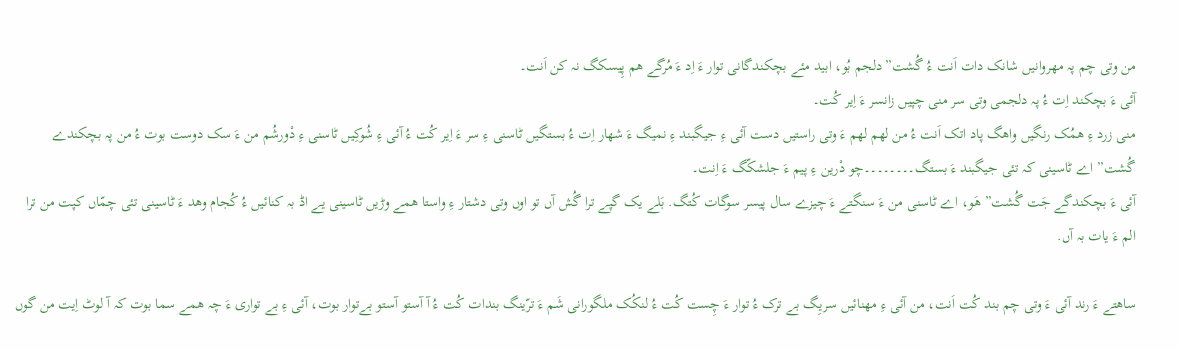من وتی چم پہ مھروانیں شانک دات اَنت ءُ گُشت”دلجم بُو، ابید مئے بچکندگانی توار ءَ اِد ءَ مُرگے ھم پِیسکگ نہ کن اَنت۔
آئی ءَ بچکند اِت ءُ پہ دلجمی وتی سر منی چپیں زانسر ءَ اِیر کُت۔
منی زرد ءِ ھمُک رنگیں واھگ پاد اتک اَنت ءُ من لھم لھم ءَ وتی راستیں دست آئی ءِ جیگبند ءِ نمیگ ءَ شھار اِت ءُ بستگیں ٹاسنی ءِ سر ءَ اِیر کُت ءُ آئی ءِ شُوکِیں ٹاسنی ءِ دْورشُم من ءَ سک دوست بوت ءُ من پہ بچکندے گُشت” اے ٹاسینی کہ تئی جیگبند ءَ بستگ۔۔۔۔۔۔۔۔چو دْرین ءِ پیم ءَ جلشکّگ ءَ اِنت۔
آئی ءَ بچکندگے جَت گُشت” ھَو، اے ٹاسنی من ءَ سنگتے ءَ چیزے سال پیسر سوگات کُتگ. بَلے یک گپے ترا گُش آں تو اوں وتی دشتار ءِ واستا ھمے وڑیں ٹاسینی یے اڈ بہ کنائیں ءُ کُجام وھد ءَ ٹاسینی تئی چمّاں کپت من ترا الم ءَ یات بہ آں.

ساھتے ءَ رند آئی ءَ وتی چم بند کُت اَنت، من آئی ءِ مھنائیں سریِگ بے ترک ءُ توار ءَ چِست کُت ءُ لنکُک ملگورانی شَم ءَ ترّینگ بندات کُت ءُ آ آستو آستو بےتوار بوت، آئی ءِ بے تواری ءَ چہ ھمے سما بوت کہ آ لوٹ اِیت من گوں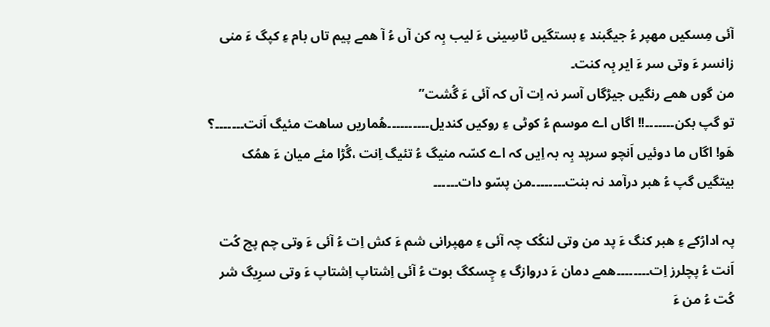آئی مِسکیں مھپر ءُ جیگبند ءِ بستگیں ٹاسِینی ءَ لیب بِہ کن آں ءُ آ ھمے پیم تاں بام ءِ کپگ ءَ منی زانسر ءَ وتی سر ءَ ایر بِہ کنت۔
من گوں ھمے رنگیں جیڑگاں آسر نہ اِت آں کہ آئی ءَ گُشت”
تو گپ بکن۔۔۔۔۔۔۔!! اگاں اے موسم ءُ کوٹی ءِ روکیں کندیل۔۔۔۔۔۔۔۔۔۔ھُماریں ساھت مئیگ اَنت۔۔۔۔۔۔۔؟
ھَو! اگاں ما دوئیں اَنچو سرپد بِہ بہ اِیں کہ اے کسّہ منیگ ءُ تئیگ اِنت ،گُڑا مئے میان ءَ ھمُک بیتگیں گپ ءُ ھبر درآمد نہ بنت۔۔۔۔۔۔۔۔من پسّو دات۔۔۔۔۔۔

پہ ادارُکے ءِ ھبر کنگ ءَ پد من وتی لنکُک چہ آئی ءِ مھپرانی شم ءَ کش اِت ءُ آئی ءَ وتی چم پچ کُت اَنت ءُ پچلرز اِت۔۔۔۔۔۔۔۔ھمے دمان ءَ دروازگ ءِ چِسکگ بوت ءُ آئی اِشتاپ اِشتاپ ءَ وتی سرِیگ شر کُت ءُ من ءَ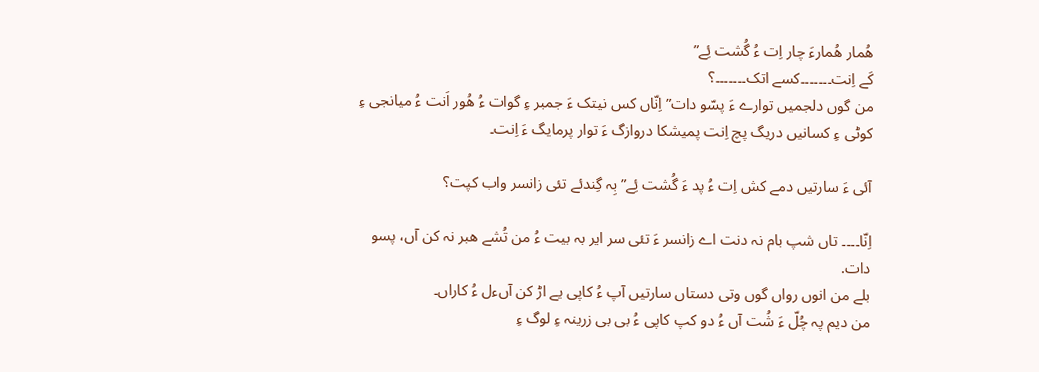ھُمار ھُمارءَ چار اِت ءُ گُشت ئِے”
کَے اِنت۔۔۔۔۔۔۔کسے اتک۔۔۔۔۔۔۔؟
من گوں دلجمیں توارے ءَ پسّو دات” اِنّاں کس نیتک ءَ جمبر ءِ گوات ءُ ھُور اَنت ءُ میانجی ءِ کوٹی ءِ کسانیں دریگ پچ اِنت پمیشکا دروازگ ءَ توار پرمایگ ءَ اِنت۔

آئی ءَ سارتیں دمے کش اِت ءُ پد ءَ گُشت ئِے”بِہ گِندئے تئی زانسر واب کپت؟

اِنّا۔۔۔۔ تاں شپ بام نہ دنت اے زانسر ءَ تئی سر ایر بہ بیت ءُ من تُشے ھبر نہ کن آں، پسو دات.
بلے من انوں رواں گوں وتی دستاں سارتیں آپ ءُ کاپی یے اڑ کن آںءل ءُ کاراں۔
من دیم پہ چُلّ ءَ شُت آں ءُ دو کپ کاپی ءُ بی بی زرینہ ءِ لوگ ءِ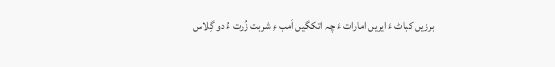برزیں کباٹ ءَ ایریں امارات ءَ چہ اتکگیں اَمب ءِ شربت زُرت ءُ دو گِلاس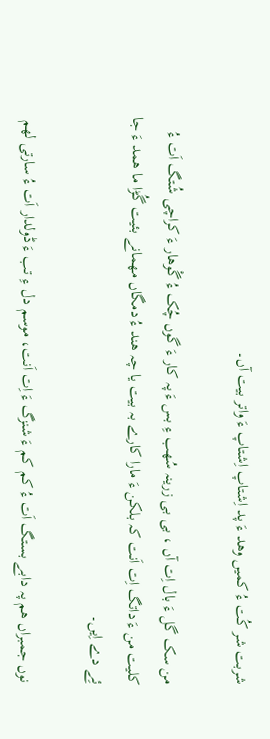شربت شر کُت ءُ کمیں وھد ءَ پد اِشتاپ اِشتاپ ءَ واتر بیت آں۔

من سک گل ءَ بال اِت آں ، بی بی زرینہ سُھب ءِ بس ءَ پہ کار ءَ گوں چُک ءُ گْوھار ءَ کراچی شُتگ اَت ءُ کلیت من ءَ داتگ اِت اَنت کہ بلکن ءَ مارا کارے بہ بیت یا چہ ھند ءُ دمگاں مھمانے بئیت گُڑا ما ھمد ءَ جا ئِے دے اِیں۔

نوں جمبراں ھم پہ دابے بستگ اَت ءُ کم کم ءَ شنزگ ءَ اِت اَنت، موسم دل ءِ تب ءَ ڈولدار اَت ءُ سارتی لھم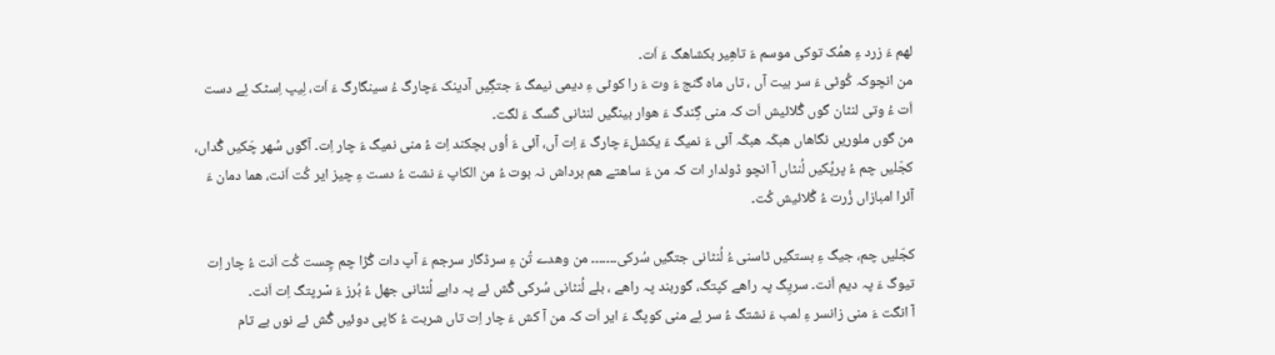لھم ءَ زرد ءِ ھمُک توکی موسم ءَ تاھِیر بکشاھگ ءَ اَت۔
من انچوکہ کُوٹی ءَ سر بیت آں ، تاں ماہ گنج ءَ وت ءَ را کوٹی ءِ دیمی نیمگ ءَ جتگِیں آدینک ءَچارگ ءُ سینگارگ ءَ اَت، لِیپ اِسٹک ئِے دست اَت ءُ وتی لنٹان گوں گُلائیش اَت کہ منی گِندگ ءَ ھوار بینگّیں لنٹانی گَسگ ءَ لگت۔
من گوں ملوریں نگاھاں ھبکّہ ھبکّہ آئی ءَ نمیگ ءَ یکشلءَ چارگ ءَ اِت آں، آئی ءَ اُوں بچکند اِت ءُ منی نمیگ ءَ چار اِت۔ آگوں سُھر چَکیں گُداں، کجّلیں چم ءُ پرپُکیں لُنٹاں آ انچو ڈولدار ات کہ من ءَ ساھتے ھم برداش نہ بوت ءُ من الکاپ ءَ نشت ءُ دست ءِ چیز ایر کُت اَنت، ھما دمان ءَ آئرا امبازاں زُرت ءُ گُلائیش کُت۔

کجّلیں چم، جیگ ءِ بستگیں ٹاسنی ءُ لُنٹانی جتگیں سُرکی۔۔۔۔۔۔۔ من وھدے تُن ءِ سرڈگار سرجم ءَ آپ دات گُڑا چم چِست کُت اَنت ءُ چار اِت تیوگ ءَ پہ دیم اَنت۔ سریِگ پہ راھے کپتگ، گوربند پہ راھے ، بلے لُنٹانی سُرکی گُش ئے پہ دابے لُنٹانی جھل ءُ بُرز ءَ سْرپتگ اِت اَنت۔
آ انگت ءَ منی زانسر ءِ لمب ءَ نشتگ ءُ سر ئِے منی کوپگ ءَ ایر اَت کہ من آ کش ءَ چار اِت تاں شربت ءُ کاپی دوئیں گُش ئے نوں بے تام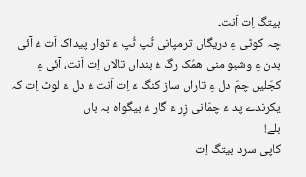بیتگ اِت اَنت۔
چہ کوٹی ءِ دریگاں ترمپانی ٹُپ ٹُپ ءَ توار پیداک اَت ءُ آئی بدن ءِ وشبو منی ھمُک رگ ءُ بنداں تالاں اِت اَنت، آئی ءِ کجّلیں چمّ دل ءِ تاراں ساز کنگ ءَ اِت اَنت ءُ دل ءَ لوٹ اِت کہ یکرندے پد ءَ چمّانی زِر ءَ گار ءُ بیگواہ بہ باں
بلے!
کاپی سرد بیتگ اِت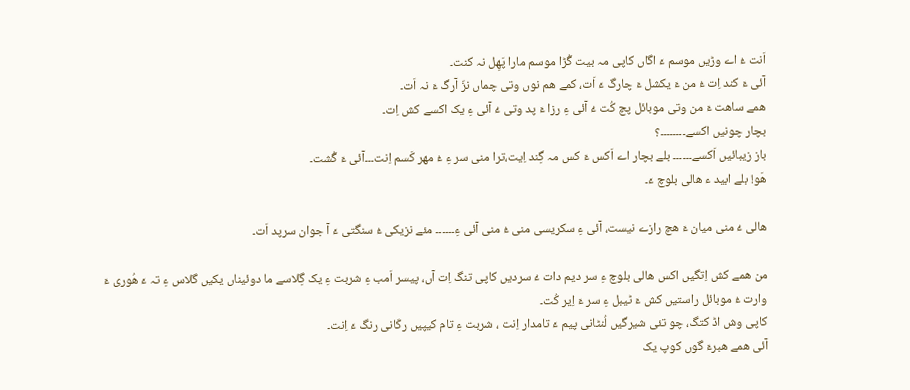اَنت ءُ اے وڑیں موسم ءَ اگاں کاپی مہ بیت گُڑا موسم مارا پَھِل نہ کنت۔
آئی ءَ کند اِت ءُ من ءَ یکشل ءَ چارگ ءَ اَت، کمے ھم نوں وتی چماں نزّ آرگ ءَ نہ اَت۔
ھمے ساھت ءَ من وتی موبائل پچ کُت ءُ آئی ءِ رزا ءَ پد وتی ءُ آئی ءِ یک اکسے کش اِت۔
بچار چونیں اکسے۔۔۔۔۔۔۔۔؟
باز زیبائیں اَکسے۔۔۔۔۔۔ بلے بچار اے اَکس ءَ کس مہ گِند اِیت،ترا منی سر ءِ ءُ مھر کَسم اِنت۔۔۔آئی ءَ گُشت۔
ھَو! بلے ابید ء ھالی بلوچ ءَ۔

ھالی ءُ منی میان ءَ ھچ رازے نیست، آئی ءِ سکریسی منی ءُ منی آئی ءِ۔۔۔۔۔۔ مئے نزیکی ءُ سنگتی ءَ آ جوان سرپد اَت۔

من ھمے کش اِتگیں اکس ھالی بلوچ ءِ سر دیم دات ءُ سردیں کاپی تنگ اِت آں، پیسر اَمب ءِ شربت ءِ یک گِلاسے ما دوئیناں یکیں گلاس ءِ تہ ءَ ھُوری ءَ وارت ءُ موبائل راستیں کش ءَ ٹیبل ءِ سر ءَ اِیر کُت۔
کاپی وش اڈ کتگ، چو تئی شیرگیں لُنٹانی پیم ءَ تامدار اِنت ، شربت ءِ تام کیپیں رکّانی رنگ ءَ اِنت۔
آئی ھمے ھبرءَ گوں کوپ یک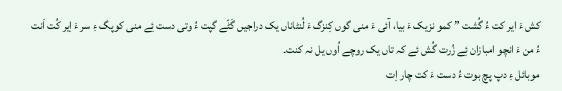کش ءَ ایر کت ءُ گُشت ” کمو نزیک ءَ بیا، آئی ءَ منی گوں کِنزگ ءَ لُنٹاناں یک دراجیں گَٹّے گپت ءُ وتی دست ئِے منی کوپگ ءِ سر ءَ اِیر کُت اَنت ءُ من ءَ انچو امبازان ئِے زُرت گُش ئے کہ تاں یک روچے اُوں یل نہ کنت۔
موبائل ءِ دپ پچ بوت ءُ دست ءَ کت چار اِت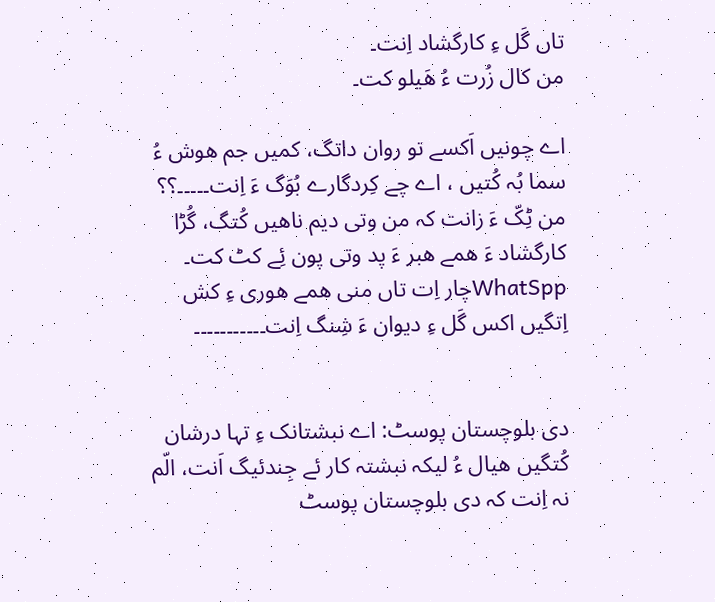تاں گَل ءِ کارگشاد اِنت۔
من کال زُرت ءُ ھَیلو کت۔

اے چونیں اَکسے تو روان داتگ، کمیں جم ھوش ءُ سما بُہ کُتیں ، اے چے کِردگارے بُوَگ ءَ اِنت۔۔۔۔۔؟؟
من ٹِکّ ءَ زانت کہ من وتی دیم ناھیں کُتگ، گُڑا کارگشاد ءَ ھمے ھبر ءَ پد وتی پون ئِے کٹ کت۔ WhatSppچار اِت تاں منی ھمے ھوری ءِ کش اِتگیں اکس گَل ءِ دیوان ءَ شِنگ اِنت۔۔۔۔۔۔۔۔۔۔۔


دی بلوچستان پوسٹ: اے نبشتانک ءِ تہا درشان کُتگیں ھیال ءُ لیکہ نبشتہ کار ئے جِندئیگ اَنت، الّم نہ اِنت کہ دی بلوچستان پوسٹ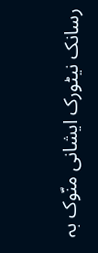رسانک نیٹورک ایشانی منّوک بہ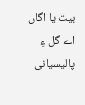بیت یا اگاں اے گل ءِ پالیسیانی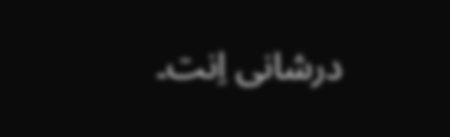درشانی اِنت۔